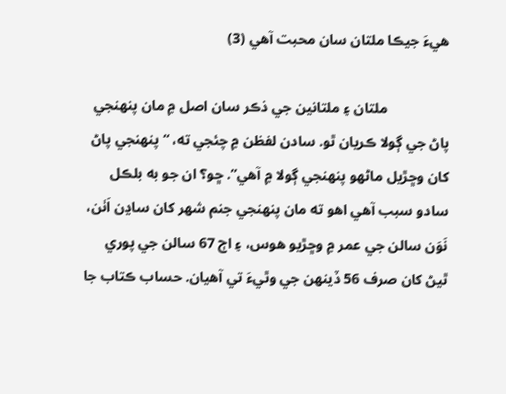هيءَ جيڪا ملتان سان محبت آهي (3)

                 ملتان ۽ ملتانين جي ذڪر سان اصل ۾ مان پنهنجي پاڻ جي ڳولا ڪريان ٿو. سادن لفظن ۾ چئجي ته، “پنهنجي پاڻ کان وڇڙيل ماڻهو پنهنجي ڳولا ۾ آهي”. ڇو؟ ان جو به بلڪل سادو سبب آهي اهو ته مان پنهنجي جنم شهر کان ساڍن اَٺن، نَوَن سالن جي عمر ۾ وڇڙيو هوس، ۽ اڄ 67 سالن جي پوري ٿيڻ کان صرف 56 ڏينهن جي وٿيءَ تي آهيان. حساب ڪتاب جا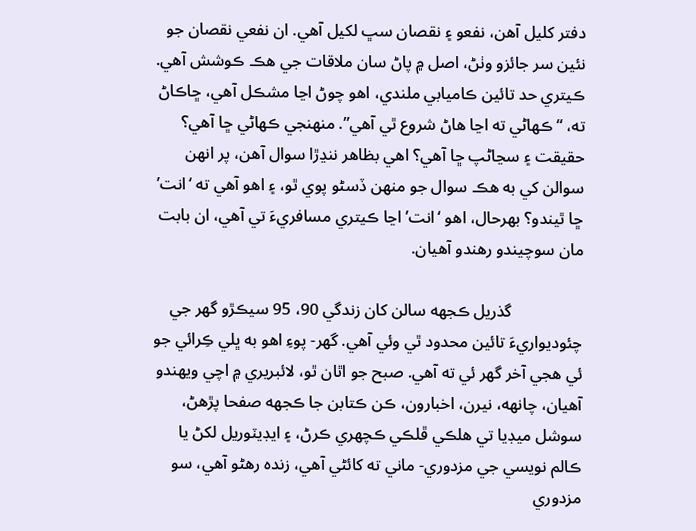دفتر کليل آهن، نفعو ۽ نقصان سڀ لکيل آهي. ان نفعي نقصان جو نئين سر جائزو وٺڻ، اصل ۾ پاڻ سان ملاقات جي هڪ ڪوشش آهي. ڪيتري حد تائين ڪاميابي ملندي، اهو چوڻ اڃا مشڪل آهي، ڇاڪاڻ ته، “ڪهاڻي ته اڃا هاڻ شروع ٿي آهي”. منهنجي ڪهاڻي ڇا آهي؟ حقيقت ۽ سڃاڻپ ڇا آهي؟ اهي بظاهر ننڍڙا سوال آهن، پر انهن سوالن کي به هڪ سوال جو منهن ڏسڻو پوي ٿو، ۽ اهو آهي ته ‘انت’ ڇا ٿيندو؟ بهرحال، اهو ‘انت’ اڃا ڪيتري مسافريءَ تي آهي، ان بابت مان سوچيندو رهندو آهيان.

                 گذريل ڪجهه سالن کان زندگي 90، 95 سيڪڙو گهر جي چئوديواريءَ تائين محدود ٿي وئي آهي. گهر- پوءِ اهو به ڀلي ڪِرائي جو ئي هجي آخر گهر ئي ته آهي. صبح جو اٿان ٿو، لائبريري ۾ اچي ويهندو آهيان، چانهه، نيرن، اخبارون، ڪن ڪتابن جا ڪجهه صفحا پڙهڻ، سوشل ميڊيا تي هلڪي ڦلڪي ڪچهري ڪرڻ، ۽ ايڊيٽوريل لکڻ يا ڪالم نويسي جي مزدوري- ماني ته کائڻي آهي، زنده رهڻو آهي، سو مزدوري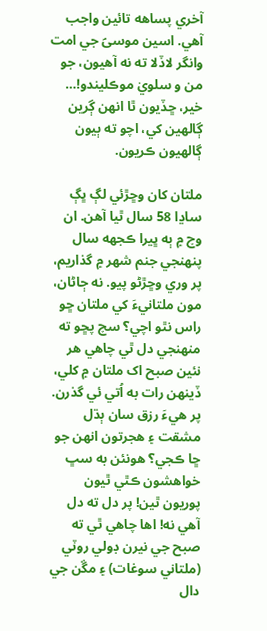آخري پساهه تائين واجب آهي. اسين موسىؑ جي امت وانگر لاڏلا ته نه آهيون، جو من و سلويٰ موڪليندو!… خير، ڇڏيون ٿا انهن ڳرين ڳالهين کي، اچو ته ٻيون ڳالهيون ڪريون.

ملتان کان وڇڙئي لڳ ڀڳ ساڍا 58 سال ٿيا آهن. ان وچ ۾ ٻه ڀيرا ڪجهه سال پنهنجي جنم شهر ۾ گذاريم، پر وري وڇڙڻو پيو. نه ڄاڻان، مون ملتانيءَ کي ملتان ڇو راس نٿو اچي؟ سچ پڇو ته منهنجي دل ٿي چاهي هر نئين صبح اک ملتان ۾ کلي، ڏينهن رات به اُتي ئي گذرن. پر هيءَ رزق سان ٻڌل مشقت ۽ هجرتون انهن جو ڇا ڪجي؟ هونئن به سڀ خواهشون ڪٿي ٿيون پوريون ٿين! پر دل ته دل آهي نه! اها چاهي ٿي ته صبح جي نيرن ڊولي روٽي (ملتاني سوغات) ۽ مڱن جي دال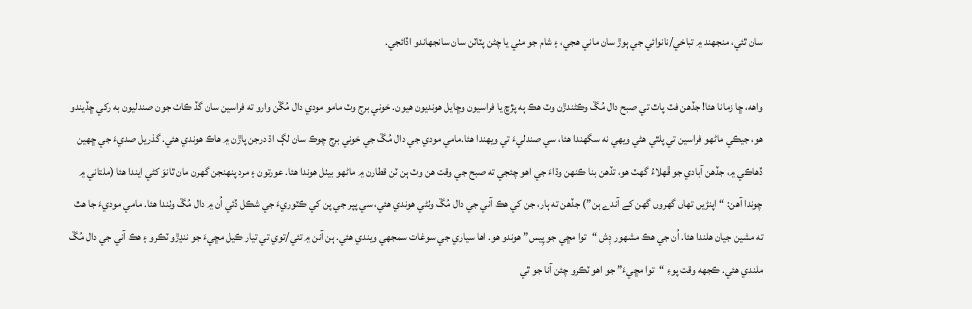سان ٿئي، منجهند ۾ تباخي/نانوائي جي ٻوڙ سان ماني هجي، ۽ شام جو مٺي يا چڻن پٽاٽن سان سانجهاندو اڏائجي.

واهه، ڇا زمانا هئا! جڏهن فٽ پاٿ تي صبح دال مُڱ وڪڻندڙن وٽ هڪ ٻه پڙڇ يا فراسيون وڇايل هونديون هيون. خوني برج وٽ مامو مودي دال مُڱن وارو ته فراسين سان گڏ ڪاٺ جون صندليون به رکي ڇڏيندو هو، جيڪي ماڻهو فراسين تي پلٿي هڻي ويهي نه سگهندا هئا، سي صندليءَ تي ويهندا هئا.مامي مودي جي دال مُڱ جي خوني برج چوڪ سان لڳ اڌ درجن پاڙن ۾ هاڪ هوندي هئي. گذريل صديءَ جي ڇهين ڏهاڪي ۾، جڏهن آبادي جو ڦهلاءُ گهٽ هو، تڏهن بنا ڪنهن وڌاءَ جي اهو چئجي ته صبح جي وقت هن وٽ ٻن ٽن قطارن ۾ ماڻهو بيٺل هوندا هئا. عورتون ۽ مرد پنهنجن گهرن مان ٿانوَ کڻي ايندا هئا (ملتاني ۾ چوندا آهن: “اپنڑیں تھاں گھروں گھن کے آندے ہن”) جڏهن ته ٻار، جن کي هڪ آني جي دال مُڱ وٺڻي هوندي هئي، سي پپر جي پن کي ڪٽوريءَ جي شڪل ڏئي اُن ۾ دال مُڱ وٺندا هئا. مامي موديءَ جا هٿ ته مشين جيان هلندا هئا. اُن جي هڪ مشهور ڊِش “توا مڇي جو پِيس” هوندو هو. اها سياري جي سوغات سمجهي ويندي هئي. ٻن آنن ۾ تئي/توي تي تيار ڪيل مڇيءَ جو ننڍڙو ٽڪرو ۽ هڪ آني جي دال مُڱ ملندي هئي. ڪجهه وقت پوءِ “توا مڇيءَ” جو اهو ٽڪرو چئن آنا جو ٿي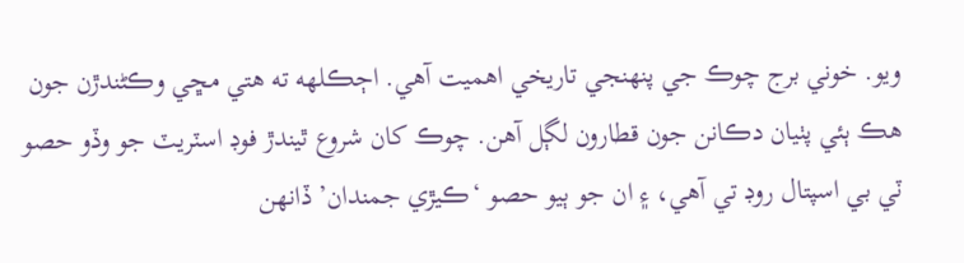ويو. خوني برج چوڪ جي پنهنجي تاريخي اهميت آهي. اڄڪلهه ته هتي مڇي وڪڻندڙن جون هڪ ٻئي پٺيان دڪانن جون قطارون لڳل آهن. چوڪ کان شروع ٿيندڙ فوڊ اسٽريٽ جو وڏو حصو ٽي بي اسپتال روڊ تي آهي، ۽ ان جو ٻيو حصو ‘ڪيڙي جمندان’ ڏانهن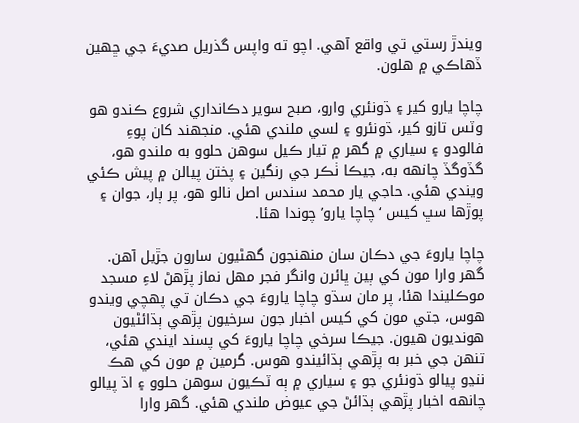ويندڙ رستي تي واقع آهي. اچو ته واپس گذريل صديءَ جي ڇهين ڏهاڪي ۾ هلون.

چاچا يارو کير ۽ ڌونئري وارو، صبح سوير دڪانداري شروع ڪندو هو وٽس تازو کير، ڌونئرو ۽ لسي ملندي هئي. منجهند کان پوءِ فالودو ۽ سياري ۾ گهر ۾ تيار ڪيل سوهن حلوو به ملندو هو، گڏوگڏ چانهه به، جيڪا ٺڪر جي رنگين ۽ پختن پيالن ۾ پيش ڪئي ويندي هئي. حاجي يار محمد سندس اصل نالو هو، پر ٻار، جوان ۽ پوڙها سڀ کيس ‘چاچا يارو’ چوندا هئا.

چاچا ياروءَ جي دڪان سان منهنجون گهڻيون سارون جڙيل آهن. گهر وارا مون کي ٻين ڀائرن وانگر فجر مهل نماز پڙهڻ لاءِ مسجد موڪليندا هئا، پر مان سڌو چاچا ياروءَ جي دڪان تي پهچي ويندو هوس، جتي مون کي کيس اخبار جون سرخيون پڙهي ٻڌائڻيون هونديون هيون. جيڪا سرخي چاچا ياروءَ کي پسند ايندي هئي، تنهن جي خبر به پڙهي ٻڌائيندو هوس. گرمين ۾ مون کي هڪ ننڍو پيالو ڌونئري جو ۽ سياري ۾ ٻه ٽڪيون سوهن حلوو ۽ اڌ پيالو چانهه اخبار پڙهي ٻڌائڻ جي عيوض ملندي هئي. گهر وارا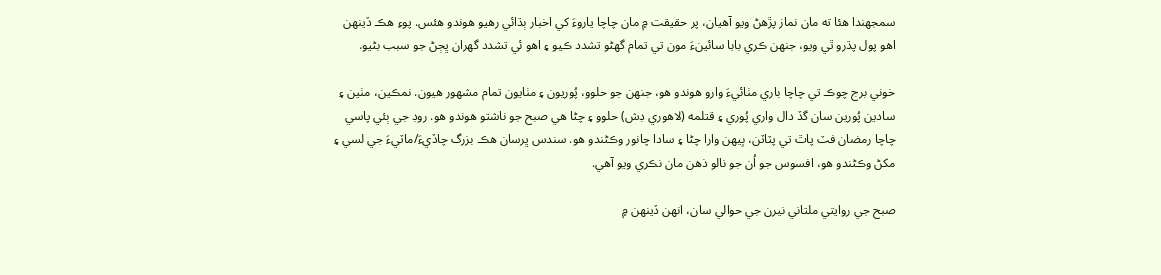سمجهندا هئا ته مان نماز پڙهڻ ويو آهيان، پر حقيقت ۾ مان چاچا ياروءَ کي اخبار ٻڌائي رهيو هوندو هئس. پوءِ هڪ ڏينهن اهو پول پڌرو ٿي ويو، جنهن ڪري بابا سائينءَ مون تي تمام گهڻو تشدد ڪيو ۽ اهو ئي تشدد گهران ڀڄڻ جو سبب بڻيو.

خوني برج چوڪ تي چاچا باري مٺائيءَ وارو هوندو هو، جنهن جو حلوو، پُوريون ۽ مٺايون تمام مشهور هيون. نمڪين، مٺين ۽ سادين پُورين سان گڏ دال واري پُوري ۽ قتلمه (لاهوري ڊش) حلوو ۽ چڻا هي صبح جو ناشتو هوندو هو. روڊ جي ٻئي پاسي چاچا رمضان فٽ پاٿ تي پٽاٽن، بِيهن وارا چڻا ۽ سادا چانور وڪڻندو هو. سندس ڀرسان هڪ بزرگ چاڏيءَ/ماٽيءَ جي لسي ۽ مکڻ وڪڻندو هو، افسوس جو اُن جو نالو ذهن مان نڪري ويو آهي.

صبح جي روايتي ملتاني نيرن جي حوالي سان، انهن ڏينهن ۾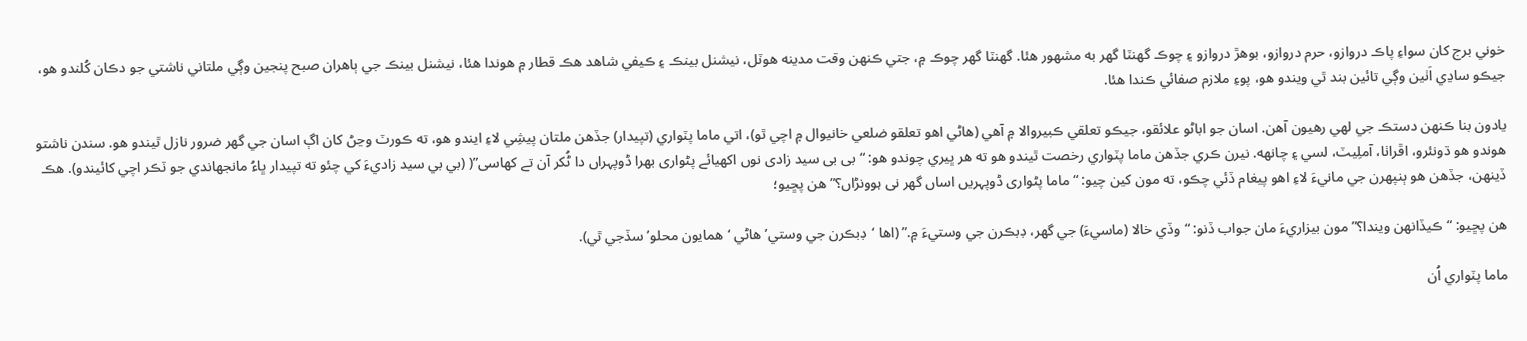خوني برج کان سواءِ پاڪ دروازو، حرم دروازو، بوهڙ دروازو ۽ چوڪ گهنٽا گهر به مشهور هئا. گهنٽا گهر چوڪ ۾، جتي ڪنهن وقت مدينه هوٽل، نيشنل بينڪ ۽ ڪيفي شاهد هڪ قطار ۾ هوندا هئا، نيشنل بينڪ جي ٻاهران صبح پنجين وڳي ملتاني ناشتي جو دڪان کُلندو هو، جيڪو ساڍي اَٺين وڳي تائين بند ٿي ويندو هو، پوءِ ملازم صفائي ڪندا هئا.

يادون بنا ڪنهن دستڪ جي لهي رهيون آهن. اسان جو اباڻو علائقو، جيڪو تعلقي ڪبيروالا ۾ آهي (هاڻي اهو تعلقو ضلعي خانيوال ۾ اچي ٿو)، اتي ماما پٽواري (تپيدار) جڏهن ملتان پيشِي لاءِ ايندو هو، ته ڪورٽ وڃڻ کان اڳ اسان جي گهر ضرور نازل ٿيندو هو. سندن ناشتو هوندو هو ڌونئرو، اڦراٺا، آملِيٽ، لسي ۽ چانهه. نيرن ڪري جڏهن ماما پٽواري رخصت ٿيندو هو ته هر ڀيري چوندو هو: “بی بی سید زادی نوں اکھیائے پٹواری بھرا ڈوپہراں دا ٹُکر آن تے کھاسی”( (بي بي سيد زاديءَ کي چئو ته تپيدار ڀاءُ مانجهاندي جو ٽڪر اچي کائيندو). هڪ ڏينهن، جڏهن هو ٻنپهرن جي مانيءَ لاءِ اهو پيغام ڏئي چڪو، ته مون کين چيو: “ماما پٹواری ڈوپہریں اساں گھر نی ہوونڑاں؟” هن پڇيو؛

هن پڇيو: “ڪيڏانهن ويندا؟” مون بيزاريءَ مان جواب ڏنو: “وڏي خالا (ماسيءَ) جي گهر، ڊبڪرن جي وستيءَ ۾.” (اها ‘ڊبڪرن جي وستي’ هاڻي ‘همايون محلو’ سڏجي ٿي).

ماما پٽواري اُن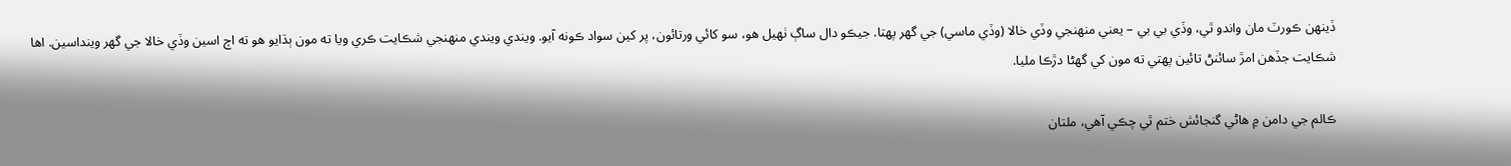ڏينهن ڪورٽ مان واندو ٿي، وڏي بي بي – يعني منهنجي وڏي خالا (وڏي ماسي) جي گهر پهتا. جيڪو دال ساڳ ٺهيل هو، سو کائي ورتائون، پر کين سواد ڪونه آيو. ويندي ويندي منهنجي شڪايت ڪري ويا ته مون ٻڌايو هو ته اڄ اسين وڏي خالا جي گهر وينداسين. اها شڪايت جڏهن امڙ سائنڻ تائين پهتي ته مون کي گهڻا دڙڪا مليا.

ڪالم جي دامن ۾ هاڻي گنجائش ختم ٿي چڪي آهي، ملتان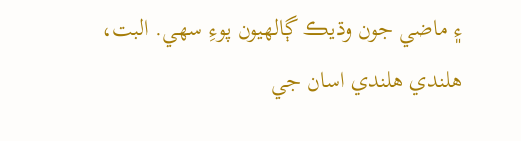۽ ماضي جون وڌيڪ ڳالهيون پوءِ سهي. البت، هلندي هلندي اسان جي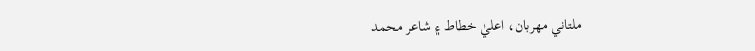ملتاني مهربان، اعليٰ خطاط ۽ شاعر محمد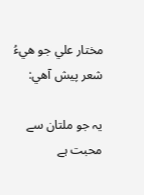مختار علي جو هيءُ شعر پيش آهي:

یہ جو ملتان سے محبت ہے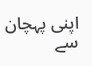اپنی پہچان سے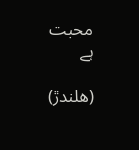محبت ہے

(هلندڙ)